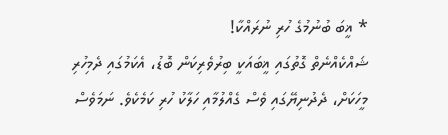* ޣީބަ ބުނުމުގެ ހުރި ނުރައްކާ!
ޝައްކެއްނެތް ގޮތުގައި ޣީބައަކީ ބިރުވެރިކަން ބޮޑު، އެކަމުގައި ދެމިހުރި މީހަކަށް، ދެދުނިޔޭގައި ވެސް ގެއްލުމާއި ހަލާކު ހުރި ކަމެކެވެ. ނަމަވެސް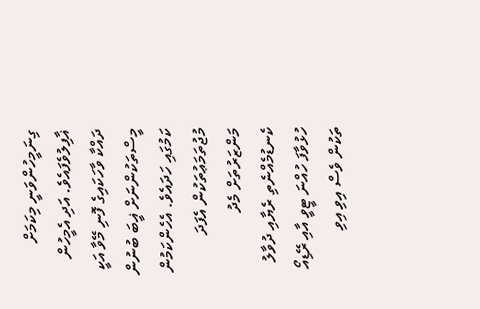ގިނަމީހުންވަނީ މިކަމަށް ޣާފިލުވެފައެވެ. އަދި އެމީހުން ދައްކާ ވާހަކައިގެ ފޮނި މޭވާ އަކީ މީސްތަކުންނަށް ޣީބަ ބުނުން ކަމުގައި ހަދައެވެ. އެހެންކަމުން މުޖުތަމަޢުތަކުން އެފަދަ މަންޒަރުތަށް މެދު ކެނޑުމެއްނެތި ރެޔާއި ދުވާލު ހުޅުވާފަ ހުއްނަ ޓީވީ އާއި ރޭޑިއޯ ތަކުން ވެސް އިވި އިވި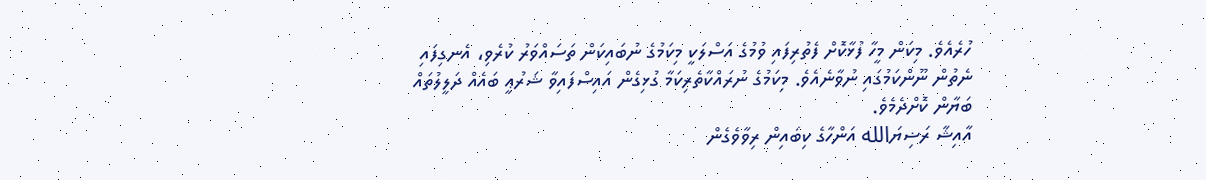ހުރެއެވެ. މިކަން މީހާ ފުޅާކޮށް ފެތުރިފައި ވުމުގެ އަސްލަކީ މިކަމުގެ ނުބައިކަން ތަސައްވަރު ކުރެވި، އެނގިފައި ނެތުން ނޫންކަމުގައި ނުވާނެއެވެ. މިކަމުގެ ނުރައްކާތެރިކަމާ ގުޅިގެން އައިސްފައިވާ ޝަރުޢީ ބައެއް ދަލީލުތައް ބަޔާން ކޮށްދެމެވެ.
އާއިޝާ ރަޟިޔަالله އަންހާގެ ކިބައިން ރިވާވެގެން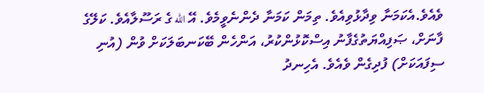ވެއެވެ.އެކަމަނާ ވިދާޅުވިއެވެ. ތިމަން ކަމަނާ ދެންނެވީމެވެ. އޭ الله ގެ ރަސޫލާއެވެ. ކަލޭގެ ފާނަށް، ޞަފިއްޔަތުގެފާނު އިސްކޮޅުންކުރު، އަންހެން ބޭކަނބަލަކަށް ވުން (އުނި ސިފައަކަށް) ފުދިގެން ވެއެވެ. އެހިނދު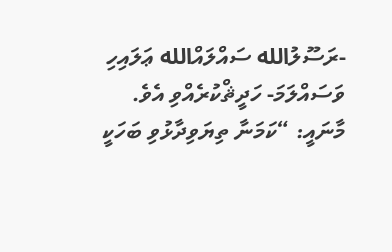-ރަސޫލުالله ސައްލައްالله ޢަލައިހި ވަސައްލަމަ- ހަދީޘްކުރެއްވި އެވެ.
މާނައީ: “ކަމަނާ ތިޔަވިދާޅުވި ބަހަކީ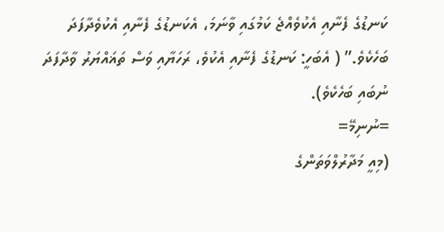ކަނޑުގެ ފެނާއި އެކުވެއްޖެ ކަމުގައި ވާނަމަ، އެކަނޑުގެ ފެނާއި އެކުވެދާފަދަ ބަހެކެވެ.” ( އެބަހީ: ކަނޑުގެ ފެނާއި އެކުވެ، ރަހަޔާއި ވަސް ތަޣައްޔަރު ވާދާފަދަ ނުބައި ބަހެކެވެ).
=ނުނިމޭ=
(މިއީ މަދާރުލްވަތަންގެ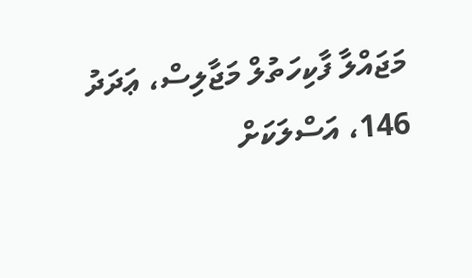މަޖައްލާ ފާކިހަތުލް މަޖާލިސް، ޢަދަދު 146، އަސްލަކަށް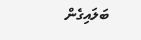ބަލައިގެން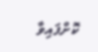ކޮށްފައިވާ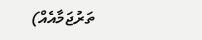ތަރުޖަމާއެއް)